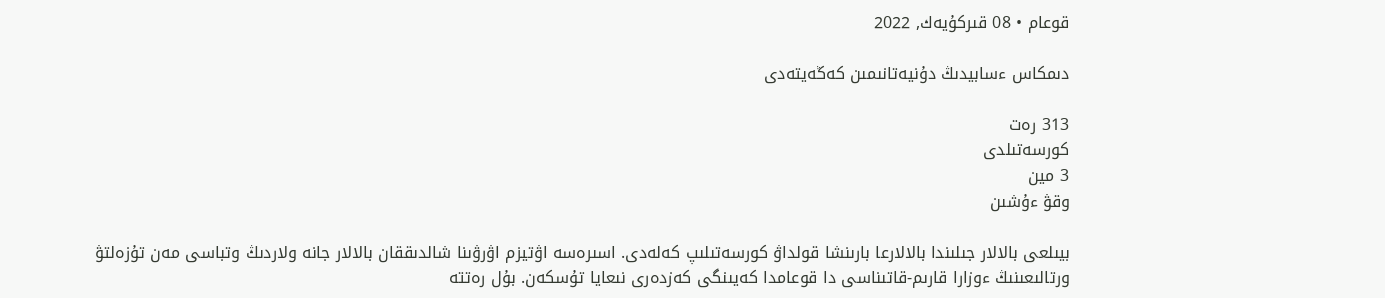قوعام • 08 قىركۇيەك, 2022

دىمكاس ءسابيدىڭ دۇنيەتانىمىن كەڭەيتەدى

313 رەت
كورسەتىلدى
3 مين
وقۋ ءۇشىن

بيىلعى بالالار جىلىندا بالالارعا بارىنشا قولداۋ كورسەتىلىپ كەلەدى. اسىرەسە اۋتيزم اۋرۋىنا شالدىققان بالالار جانە ولاردىڭ وتباسى مەن تۇزەلتۋ ورتالىعىنىڭ ءوزارا قارىم-قاتىناسى دا قوعامدا كەيىنگى كەزدەرى نىعايا تۇسكەن. بۇل رەتتە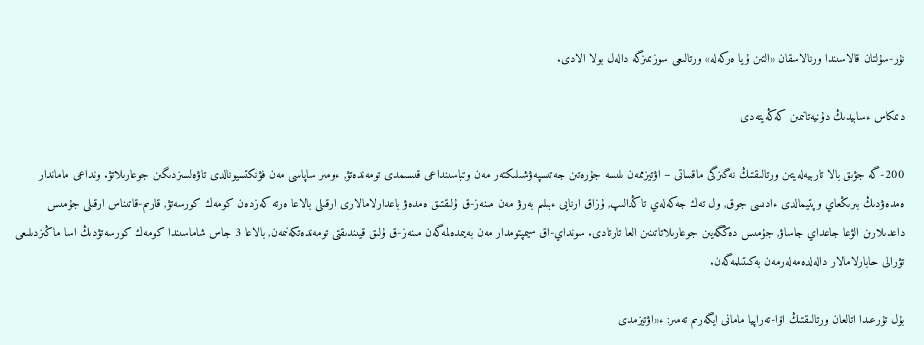نۇر-سۇلتان قالاسىندا ورنالاسقان «التىن ۇيا ەركەلە» ورتالىعى سوزىمىزگە دالەل بولا الادى.

دىمكاس ءسابيدىڭ دۇنيەتانىمىن كەڭەيتەدى

200-گە جۋىق بالا تاربيەلەيتىن ورتالىقتىڭ نەگىزگى ماقساتى – اۋتيزممەن ىلىسە جۇرەتىن جەتىسپەۋشىلىكتەر مەن وتباسىنداعى قىسىمدى تومەندەتۋ, ءومىر ساپاسى مەن فۋنكتسيونالدى تاۋەلسىزدىگىن جوعارىلاتۋ. ونداعى ماماندار ەمدەۋدىڭ بىرىڭعاي وپتيمالدى ءادىسى جوق, ول تەك جەكەلەي تاڭدالىپ, ۇزاق ارنايى ءبىلىم بەرۋ مەن مىنەز-ق ۇلىقتىق ەمدەۋ باعدارلامالارى ارقىلى بالاعا ەرتە كەزدەن كومەك كورسەتۋ, قارىم-قاتىناس ارقىلى جۇمىس داعدىلارىن الۋعا جاعداي جاساۋ, جۇمىس دەڭگەيىن جوعارىلاتاتىنىن العا تارتادى. سونداي-اق سيمپتومدار مەن بەيىمدەلمەگەن مىنەز-ق ۇلىق قيىندىقتى تومەندەتكەنىمەن, بالاعا 3 جاس شاماسىندا كومەك كورسەتۋدىڭ اسا ماڭىزدىلىعى تۋرالى حابارلامالار دالەلدەمەلەرمەن بەكىتىلمەگەن.

بۇل تۇرعىدا اتالعان ورتالىقتىڭ اۆا-تەراپيا مامانى ايگەرىم تەمىر: ء«اۋتيزمدى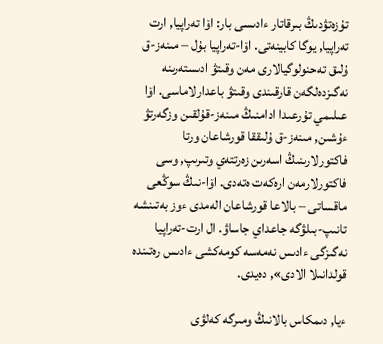تۇزەتۋدىڭ بىرقاتار ءادىسى بار: اۆا تەراپيا, ارت تەراپيا, يوگا كابينەتى. اۆا-تەراپيا بۇل – مىنەز-ق ۇلىق تەحنولوگيالارى مەن وقىتۋ ادىستەرىنە نەگىزدەلگەن قارقىندى وقىتۋ باعدارلاماسى. اۆا عىلىمي تۇرعىدا ادامنىڭ مىنەز-قۇلقىن وزگەرتۋ ءۇشىن, مىنەز-ق ۇلىققا قورشاعان ورتا فاكتورلارىنىڭ اسەرىن زەرتتەي وتىرىپ, وسى فاكتورلارمەن ارەكەت ەتەدى. اۆا-نىڭ سوڭعى ماقساتى – بالاعا قورشاعان الەمدى ءوز بەتىنشە تانىپ-بىلۋگە جاعداي جاساۋ. ال ارت-تەراپيا نەگىزگى ءادىس نەمەسە كومەكشى ءادىس رەتىندە قولدانىلا الادى», دەيدى.

ءيا, دىمكاس بالانىڭ ومىرگە كەلۋى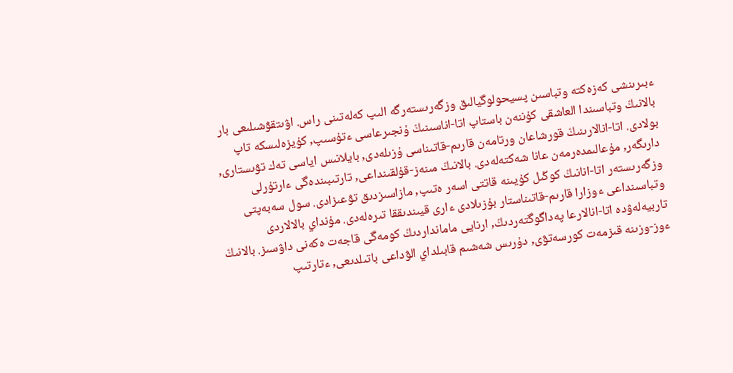ءبىرىنشى كەزەكتە وتباسىن پسيحولوگيالىق وزگەرىستەرگە الىپ كەلەتىنى راس. اۋىتقۋشىلىعى بار بالانىڭ وتباسىندا العاشقى كۇننەن باستاپ اتا-اناسىنىڭ ۇنجىرعاسى ءتۇسىپ, كۇيزەلىسكە تاپ بولادى. اتا-انالارىنىڭ قورشاعان ورتامەن قارىم-قاتىناسى ۇزىلەدى, بايلانىس اياسى تەك تۋىستارى, دارىگەر, مۇعالىمدەرمەن عانا شەكتەلەدى. بالانىڭ مىنەز-قۇلقىنداعى, تارتىبىندەگى ءارتۇرلى وزگەرىستەر اتا-انانىڭ كوڭىل كۇيىنە قاتتى اسەر ەتىپ, مازاسىزدىق تۋعىزادى. سول سەبەپتى وتباسىنداعى ءوزارا قارىم-قاتىناستار بۇزىلادى ءارى قيىندىققا تىرەلەدى. مۇنداي بالالاردى تاربيەلەۋدە اتا-انالارعا پەداگوگتەردىڭ, ارنايى مامانداردىڭ كومەگى قاجەت ەكەنى داۋسىز. بالانىڭ ءوز-وزىنە قىزمەت كورسەتۋى, دۇرىس شەشىم قابىلداي الۋداعى باتىلدىعى, ءتارتىپ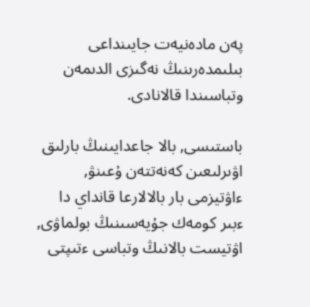پەن مادەنيەت جايىنداعى بىلىمدەرىنىڭ نەگىزى الدىمەن وتباسىندا قالانادى.

باستىسى, بالا جاعدايىنىڭ بارلىق اۋىرلىعىن كەنەتتەن ۇعىنۋ, ءاۋتيزمى بار بالالارعا قانداي دا ءبىر كومەك جۇيەسىنىڭ بولماۋى, اۋتيست بالانىڭ وتباسى ءتىپتى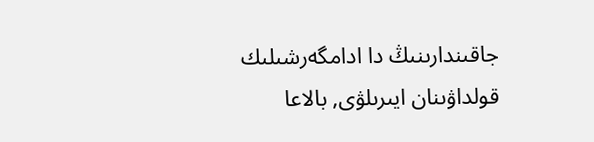جاقىندارىنىڭ دا ادامگەرشىلىك قولداۋىنان ايىرىلۋى, بالاعا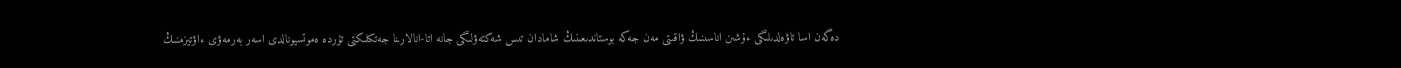دەگەن اسا تاۋەلدىلىگى ءۇشىن اناسىنىڭ ۋاقىتى مەن جەكە بوستاندىعىنىڭ شامادان تىس شەكتەۋلىگى جانە اتا-انالارىنا جەتكىلىكتى تۇردە ەموتسيونالدى اسەر بەرمەۋى ءاۋتيزمنىڭ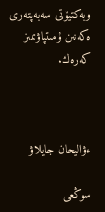وبەكتيۆتى سەبەپتەرى ەكەنىن ۇمىتپاۋىمىز كەرەك.



ءۋاليحان جايلاۋ

سوڭعى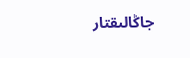جاڭالىقتار